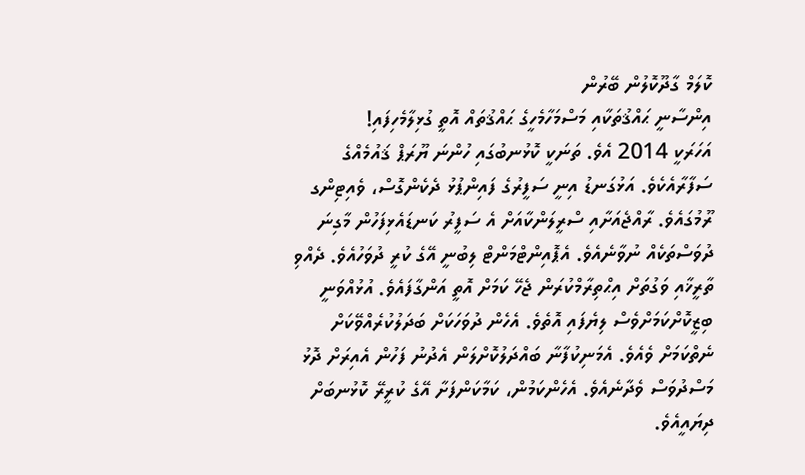ކޮލަމް ގާދޫކޮލުން ބޭރުން
އިންސާނީ ޙައްޤުތަކާއި މަސްމަހާމެހީގެ ޙައްޤުތައް އޮތީ ގުޅިލާމެހިފައި!
އަހަރަކީ 2014 އެވެ. ތަނަކީ ކޮޅުނބުގައި ހުންނަ ޔޫރަޕް ޤައުމެއްގެ ސަފާރާއެކެވެ. އަޅުގަނޑު އިނީ ސަފީރުގެ ފައިންޕުޅު ދެކެންގޮސް، ވެއިޓިންގ ރޫމުގައެވެ. ރާއްޖެއަށާއި ސްރީލަންކާއަށް އެ ސަފީރު ކަނޑައެޅިފަހުން މާގިނަ ދުވަސްތަކެއް ނުވާނެއެވެ. އެޕޮއިންޓްމަންޓް ލިބުނީ އޭގެ ކުރީ ދުވަހުއެވެ. ދެއްވި ތާރީޚާއި ވަގުތަށް އިޙްތިރާމްކުރަން ޖެހޭ ކަމަށް އޮތީ އަންގާފައެވެ. އުޅުއްވަނީ ބިޒީކޮށްކަމަށްވެސް ލިޔެފައި އޮތެވެ. އެހެން ދުވަހަކަށް ބަދަލުކުރެއްވޭކަށް ނެތްކަމަށް ވެއެވެ. އެމަނިކުފާނާ ބައްދަލުކޮށްލަން އެދުނު ފަހުން އެއިރަށް ދޮޅު މަސްދުވަސް ވެދާނެއެވެ. އެހެންކަމުން، ކަމާކަންފަށާ އޭގެ ކުރީރޭ ކޮޅުނބަށް ދިޔައީއެވެ.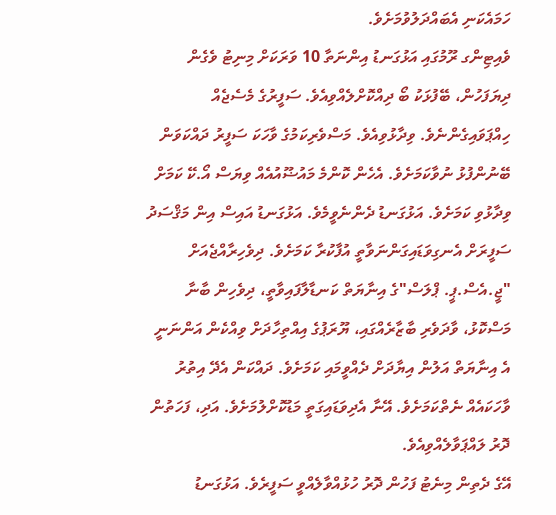ހަމައެކަނި އެބައްދަލުވުމަށެވެ.
ވެއިޓިންގ ރޫމުގައި އަޅުގަނޑު އިންނަތާ 10 ވަރަކަށް މިނިޓު ވެގެން ދިޔަފަހުން، ބޭފުޅަކު ބޯ ދިއްކޮށްލެއްވިއެވެ. ސަފީރުގެ މެސެޖެއް ހިއްޕަވައިގެންނެވެ. ވިދާޅުވިއެވެ. މަސްވެރިކަމުގެ ވާހަކަ ސަފީރު ދައްކަވަން ބޭނުންފުޅު ނުވާކަމަށެވެ. އެހެން ކޮންމެ މައުޟޫއުއެއް ވިޔަސް އޯ.ކޭ ކަމަށް ވިދާޅުވި ކަމަށެވެ. އަޅުގަނޑު ދެންނެވީމެވެ. އަޅުގަނޑު އައިސް އިން މަޤްސަދު ސަފީރަށް އެނގިވަޑައިގަންނަވާތީ އުފާކުރާ ކަމަށެވެ. ދިވެހިރާއްޖެއަށް "ޖީ.އެސް.ޕީ. ޕްލަސް"ގެ އިނާޔަތް ކަނޑާލާފައިވާތީ، ދިވެހިން ބާނާ މަސްކޮޅު، ވާދަވެރި ބާޒާރެއްގައި، ޔޫރަޕުގެ އިއްތިހާދަށް ވިއްކެން އަންނަނީ އެ އިނާޔަތް އަލުން އިޔާދަށް ދެއްވީމައި ކަމަށެވެ. ދައްކަން އެދޭ އިތުރު ވާހަކައެއް ނެތްކަމަށެވެ. އޭނާ އެދިވަޑައިގަތީ މަޑުކޮށްލުމަށެވެ. އަދި، ފަހަތުން ދޮރު ލައްޕަވާލެއްވިއެވެ.
އޭގެ ދެތިން މިނެޓު ފަހުން ދޮރު ހުޅުއްވާލެއްވީ ސަފީރެވެ. އަޅުގަނޑު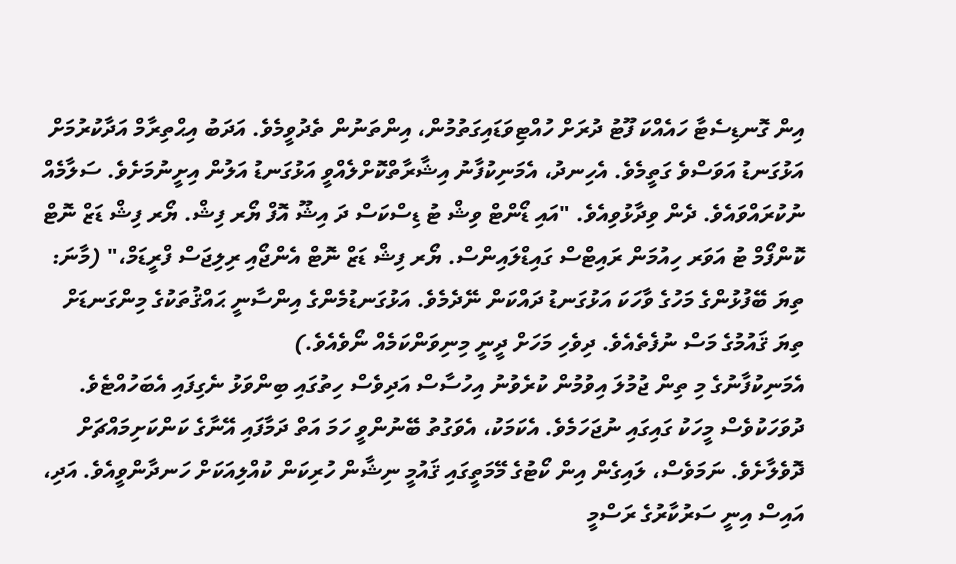އިން ގޮނޑިސެޓާ ހައެއްކަ ފޫޓު ދުރަށް ހުއްޓިވަޑައިގަތުމުން، އިންތަނުން ތެދުވީމެވެ. އަދަބު އިޙްތިރާމް އަދާކުރުމަށް އަޅުގަނޑު އަވަސްވެ ގަތީމެވެ. އެހިނދު، އެމަނިކުފާނު އިޝާރާތްކޮށްލެއްވީ އަޅުގަނޑު އަލުން އިށީނުމަށެވެ. ސަލާމެއް ނުކުރައްވައެވެ. ދެން ވިދާޅުވިއެވެ. "އައި ޑޯންޓް ވިޝް ޓު ޑިސްކަސް ދަ އިޝޫ އޮފް ޔޯރ ފިޝް. ޔޯރ ފިޝް ޑަޒް ނޮޓް ކޮންފޯމް ޓު އަވަރ ހިއުމަން ރައިޓްސް ގައިޑްލައިންސް. ޔޯރ ފިޝް ޑަޒް ނޮޓް އެންޖޯއި ރިލިޖަސް ފްރީޑަމް،" (މާނަ: ތިޔަ ބޭފުޅުންގެ މަހުގެ ވާހަކަ އަޅުގަނޑު ދައްކަން ނޭދެމެވެ. އަޅުގަނޑުމެންގެ އިންސާނީ ޙައްޤުތަކުގެ މިންގަނޑަށް ތިޔަ ޤައުމުގެ މަސް ނުފެތެއެވެ. ދިވެހި މަހަށް ދީނީ މިނިވަންކަމެއް ނޯވެއެވެ.)
އެމަނިކުފާނުގެ މި ތިން ޖުމުލަ އިވުމުން ކުރެވުނު އިހުސާސް އަދިވެސް ހިތުގައި ބިންވަޅު ނެގިފައި އެބަހުއްޓެވެ. ދުވަހަކުވެސް މީހަކު ގައިގައި ނުޖަހަމެވެ. އެކަމަކު، އެވަގުތު ބޭނުންވީ ހަމަ އަތް ދަމާފައި އޭނާގެ ކަންކަށިމައްޗަށް ދޮވެލާށެވެ. ނަމަވެސް، ލައިގެން އިން ކޯޓުގެ މޭމަތީގައި ޤައުމީ ނިޝާން ހުރިކަން ކުއްލިއަކަށް ހަނދާންވީއެވެ. އަދި، އައިސް އިނީ ސަރުކާރުގެ ރަސްމީ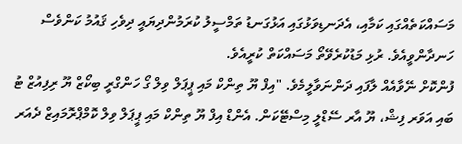މަސައްކަތެއްގައި ކަމާއި، އެދަނޑިވަޅުގައި އަޅުގަނޑު ތަމްސީލު ކުރަމުންދިޔައީ ދިވެހި ޤައުމު ކަންވެސް ހަނދާންވީއެވެ. ރުޅި މަޑުކުރެވޭތޯ މަސައްކަތް ކުރީއެވެ.
ފުންކޮށް ނޭވާއެއް ލާފައި ދަންނަވާލީމެވެ. "އިފް ޔޫ ތިންކް މައި ޕީޕަލް ވިލް ގޯ ހަންގްރީ ބިކޯޒް ޔޫ ރިފިއުޒް ޓު ބައި އަވަރ ފިޝް، ޔޫ އާރ ސޭޑްލީ މިސްޓޭކަން. އެންޑް އިފް ޔޫ ތިންކް މައި ޕީޕަލް ވިލް ކޮމްޕްރޮމައިޒް ދެއަރ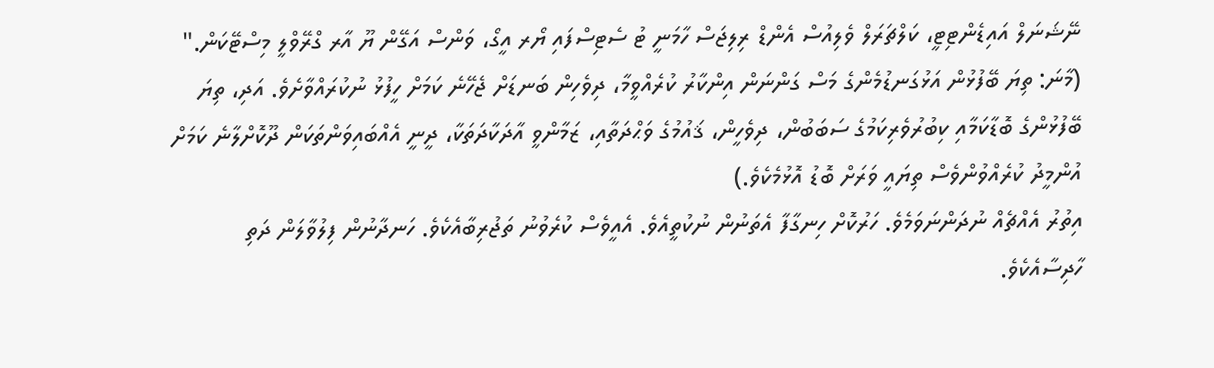ނޭޝަނަލް އައިޑެންޓިޓީ، ކަލްޗަރަލް ވެލިއުސް އެންޑް ރިލިޖަސް ހާމަނީ ޓު ސެޓިސްފައި ޔޯރ އީގޯ، ވަންސް އަގޭން ޔޫ އާރ ގްރޭވްލީ މިސްޓޭކަން." (މާނަ: ތިޔަ ބޭފުޅުން އަޅުގަނޑުމެންގެ މަސް ގަންނަން އިންކާރު ކުރެއްވީމާ، ދިވެހިން ބަނޑަށް ޖެހޭނެ ކަމަށް ހީފުޅު ނުކުރައްވާށެވެ. އަދި، ތިޔަ ބޭފުޅުންގެ ބޮޑާކަމާއި ކިބުރުވެރިކަމުގެ ސަބަބުން، ދިވެހީން، ޤައުމުގެ ވަޙްދަތާއި، ޒަމާންވީ އާދަކާދަތަކާ، ދީނީ އެއްބައިވަންތަކަން ދޫކޮށްލާނެ ކަމަށް އުންމީދު ކުރެއްވުންވެސް ތިޔައީ ވަރަށް ބޮޑު އޮޅުމެކެވެ.)
އިތުރު އެއްޗެއް ނުދަންނަވަމެވެ. ހަރުކޮށް ހިނގާފާ އެތަނުން ނުކުތީއެވެ. އެއީވެސް ކުރެވުނު ތަޖުރިބާއެކެވެ. ހަނދާނުން ފިލުވާލަން ދަތި ހާދިސާއެކެވެ.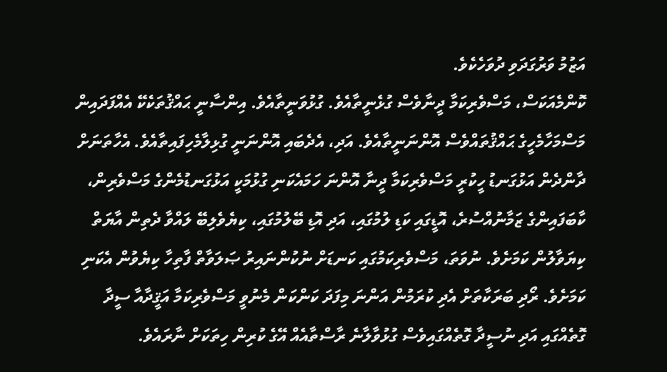އަޒުމު ވަރުގަދަވި ދުވަހެކެވެ.
ކޮންމެއަކަސް، މަސްވެރިކަމާ ދީނާވެސް ގުޅެނީތާއެވެ. ގުޅުވަނީތާއެވެ. އިންސާނީ ޙައްޤުތަކެކޭ އެއްފަދައިން މަސްމަހާމެހީގެ ޙައްޤުތައްވެސް އޮންނަނީތާއެވެ. އަދި، އެދެބައި އޮންނަނީ ގުޅިލާމެހިފައިތާއެވެ. އެހާތަނަށް ދާންދެން އަޅުގަނޑު ހީކުރީ މަސްވެރިކަމާ ދީނާ އޮންނަ ހަމައެކަނި ގުޅުމަކީ އަޅުގަނޑުމެންގެ މަސްވެރިން، ކާބަފައިންގެ ޒަމާނުއްސުރެ، އޮޑީގައި ކަޑި ލުމުގައި، އަދި އޮޑި ބޭލުމުގައި، ކިޔެވެލިބޭ ލައްވާ ދެތިން އާޔަތް ކިޔަވާލުން ކަމަށެވެ. ނުވަތަ، މަސްވެރިކަމުގައި ކަނޑަށް ނުކުންނައިރު ޞަލަވާތް ފާތިހާ ކިޔެވުން އެކަނި ކަމަށެވެ. ރޯދި ބަރަކާތަށް އެދި ކުރަމުން އަންނަ މިފަދަ ކަންކަން މެނުވީ މަސްވެރިކަމާ އަޤީދާއާ ސީދާ ގޮތެއްގައި އަދި ނުސީދާ ގޮތެއްގައިވެސް ގުޅުވާލާނެ ރާސްތާއެއް އޭގެ ކުރިން ހިތަކަށް ނާރައެވެ.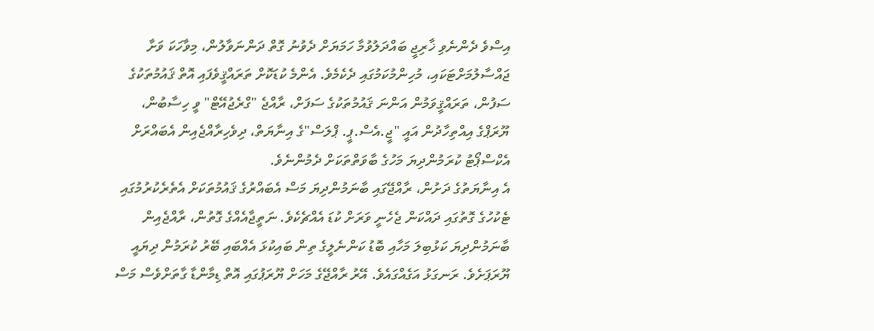އިސްވެ ދެންނެވި ޚާރިޖީ ބައްދަލުވުމާ ހަމަޔަށް ދެވުނު ގޮތް ދަންނަވާލުން، މިވާހަކަ ވަށާ ޖައްސާލުމަށްޓަކައި، މުހިންމުކަމުގައި ދެކެމެވެ. އެންމެ ކުޑަކޮށް ތަރައްޤީވެފައި އޮތް ޤައުމުތަކުގެ ސަފުން، ތަރައްޤީވަމުން އަންނަ ޤައުމުތަކުގެ ސަފަށް، ރާއްޖެ "ގްރެޖުއޭޓް" ވީ ހިސާބުން، ޔޫރަޕްގެ އިއްތިހާދުން އައީ "ޖީ.އެސް.ޕީ. ޕްލަސް"ގެ އިނާޔަތް، ދިވެހިރާއްޖެއިން އެބައްރަށް އެކްސްޕޯޓު ކުރަމުންދިޔަ މަހުގެ ބާވަތްތަކަށް ދެމުންނެވެ.
އެ އިނާޔަތުގެ ދަށުން، ރާއްޖޭގައި ބާނަމުންދިޔަ މަސް އެބައްރުގެ ޤައުމުތަކަށް އެތެރެކުރުމުގައި ޓެކުހުގެ ގޮތުގައި ދައްކަން ޖެހެނީ ވަރަށް ކުޑަ އެއްޗެކެވެ. ނަތީޖާއެއްގެ ގޮތުން، ރާއްޖެއިން ބާނަމުންދިޔަ ކަޅުބިލަ މަހާއި ބޮޑު ކަންނެލީގެ ތިން ބައިކުޅަ އެއްބައި ބޭރު ކުރަމުން ދިޔައީ ޔޫރަޕަށެވެ. ރަނގަޅު އަގެއްގައެވެ. އޭރު ރާއްޖޭގެ މަހަށް ޔޫރަޕުގައި އޮތް ޑިމާންޑާ ގާތަށްވެސް މަސް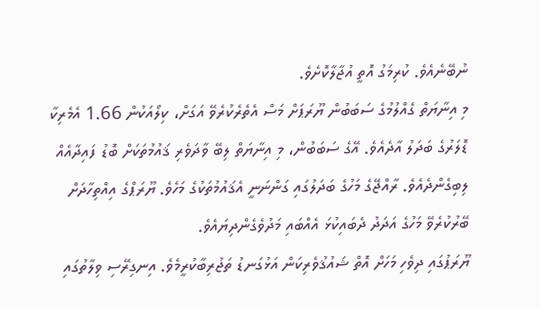ނުބޭނެއެވެ. ކުރިމަގު އޮތީ އުޖާލާކޮށެވެ.
މި އިނާޔަތް ގެއްލުމުގެ ސަބަބުން ޔޫރަޕަށް މަސް އެތެރެކުރެވޭ އަގަށް، ކިލޯއަކުން 1.66 އެމެރިކާ ޑޮލަރުގެ ބަދަލު އާދެއެވެ. އޭގެ ސަބަބުން، މި އިނާޔަތް ލިބޭ ވާދަވެރި ޤައުމުތަކަށް ބޮޑު ފައިދާއެއް ލިބިގެންދެއެވެ. ރާއްޖޭގެ މަހުގެ ބަދަލުގައި ގަންނަނީ އެޤައުމުތަކުގެ މަހެވެ. ޔޫރަޕްގެ އިއްތިހާދަށް ބޭރުކުރެވޭ މަހުގެ އަދަދު ދެބައިކުޅަ އެއްބައި މަދުވެގެންދިޔައެވެ.
ޔޫރަޕުގައި ދިވެހި މަހަށް އޮތް ޝައުޤުވެރިކަން އަޅުގަނޑު ތަޖުރިބާކުރީމެވެ. އިނގިރޭސި ވިލާތުގައި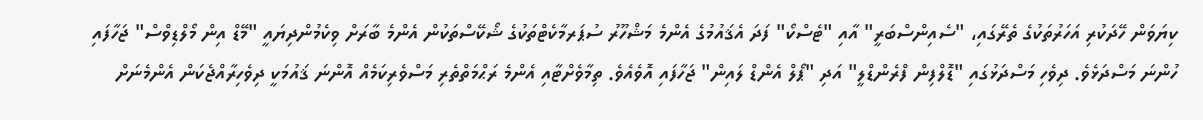ކިޔަވަން ހޭދަކުރި އަހަރުތަކުގެ ތެރޭގައި، "ސެއިންސްބަރީ" އާއި "ޓެސްކޯ" ފަދަ އެޤައުމުގެ އެންމެ މަޝްހޫރު ސުޕަރމާކެޓްތަކުގެ ޝޯކޭސްތަކުން އެންމެ ބާރަށް ވިކެމުންދިޔައީ "މޭޑް އިން މޯލްޑިވްސް" ޖަހާފައި ހުންނަ މަސްދަޅެވެ. ދިވެހި މަސްދަޅުގައި "ޑޮލްފިން ފްރެންޑްލީ" އަދި "ޕޯލް އެންޑް ލައިން" ޖަހާފައި އޮވެއެވެ. ތިމާވެށްޓާއި އެންމެ ރަޙްމަތްތެރި މަސްވެރިކަމެއް އޮންނަ ޤައުމަކީ ދިވެހިރާއްޖެކަން އެންމެނަށް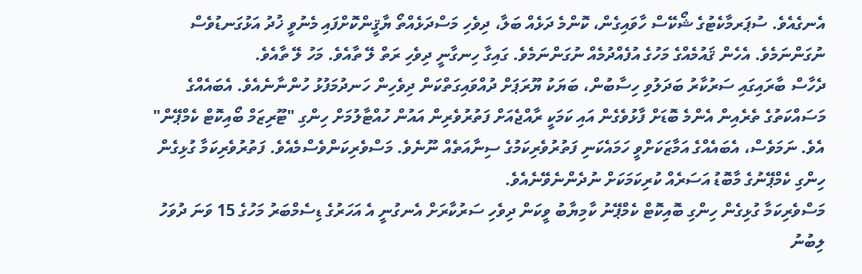އެނގެއެވެ. ސުޕަރމާކެޓުގެ ޝޯކޭސް ހާވައިގެން، ކޮންމެ ދަޅެއް ބަލާ، ދިވެހި މަސްދަޅެއްތޯ ޔާޤީންކޮށްފައި މެނުވީ ޚުދު އަޅުގަނޑުވެސް ނުގަންނަމެވެ. އެހެން ޤައުމެއްގެ މަހުގެ އުފެއްދުމެއް ނުގަންނަމެވެ. ގައިގާ ހިނގާނީ ދިވެހި ރަތް ލޭ ތާއެވެ. މަހު ލޭ ތާއެވެ.
ދެހާސް ބާރައިގައި ސަރުކާރު ބަދަލުވި ހިސާބުން، ބަޔަކު ޔޫރަޕަށް ދުއްވައިގަތްކަން ދިވެހިން ހަނދުމަފުޅު ހުންނާނެއެވެ. އެބައެއްގެ މަސައްކަތުގެ ތެރެއިން އެންމެ ބޮޑަށް ފާޅުވެގެން އައި ކަމަކީ ރާއްޖެއަށް ފަތުރުވެރިން އައުން ހުއްޓާލުމަށް ހިންގި "ޓޫރިޒަމް ބޯއިކޮޓް ކެމްޕޭން" އެވެ. ނަމަވެސް، އެބައެއްގެ އަމާޒަކަށްވީ ހަމައެކަނި ފަތުރުވެރިކަމުގެ ސިނާއަތެއް ނޫނެވެ. މަސްވެރިކަންވެސްމެއެވެ. ފަތުރުވެރިކަމާ ގުޅިގެން ހިންގި ކެމްޕޭނުގެ މާބޮޑު އަސަރެއް ކުރިކަމަކަށް ނުދެންނެވޭނެއެވެ.
މަސްވެރިކަމާ ގުޅިގެން ހިންގި ބޮއިކޮޓް ކެމްޕޭނު ކާމިޔާބު ވީކަން ދިވެހި ސަރުކާރަށް އެނގުނީ އެ އަހަރުގެ ޑިސެމްބަރު މަހުގެ 15 ވަނަ ދުވަހު ލިބުނު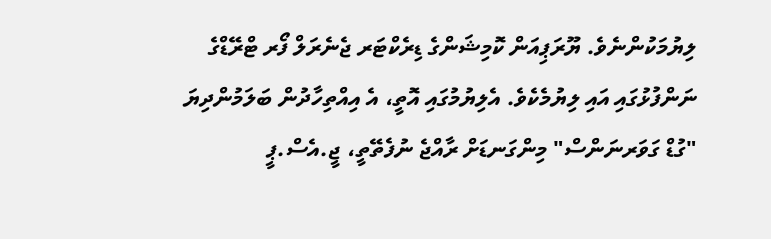ލިޔުމަކުންނެވެ. ޔޫރަޕިއަން ކޮމިޝަންގެ ޑިރެކްޓަރ ޖެނެރަލް ފޯރ ޓްރޭޑްގެ ނަންފުޅުގައި އައި ލިޔުމެކެވެ. އެލިޔުމުގައި އޮތީ، އެ އިއްތިހާދުން ބަލަމުންދިޔަ "ގުޑް ގަވަރނަންސް" މިންގަނޑަށް ރާއްޖެ ނުފެތޭތީ، ޖީ.އެސް.ޕީ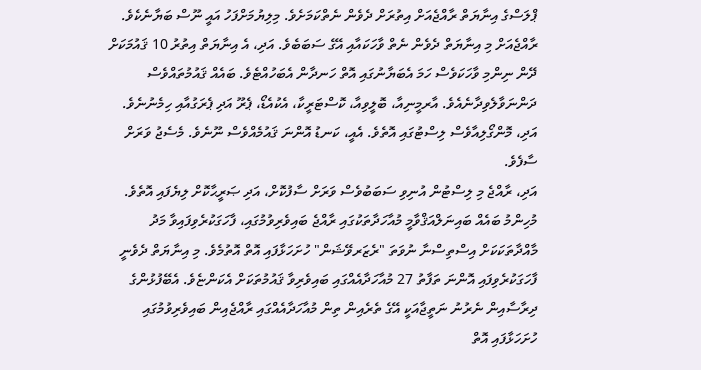ޕްލަސްގެ އިނާޔަތް ރާއްޖެއަށް އިތުރަށް ދެވެން ނެތްކަމަށެވެ. މިލިޔުމަށްފަހު އައީ ނޫސް ބަޔާނެކެވެ. ރާއްޖެއަށް މި އިނާޔަތް ދެވެން ނެތް ވާހަކައާއި އޭގެ ސަބަބެވެ. އަދި، އެ އިނާޔަތް އިތުރު 10 ޤައުމަކަށް ދޭން ނިންމި ވާހަކަވެސް ހަމަ އެބަޔާނުގައި އޮތް ހަނދާން އެބަހުއްޓެވެ. ބައެއް ޤައުމުތައްވެސް ދަންނަވާލެވިދާނެއެވެ. އާރމީނިއާ، ބޮލީވިއާ، ކޮސްޓަރީކާ، އެކުއެޑޯ، ޕެރޫ އަދި ޕެރަގުއާއި ހިމެނުނެވެ. އަދި، މޮންގޯލިއާވެސް ލިސްޓުގައި އޮތެވެ. އެއީ، ކަނޑު އޮންނަ ޤައުމެއްވެސް ނޫނެވެ. މެސެޖު ވަރަށް ސާފެވެ.
އަދި، ރާއްޖެ މި ލިސްޓުން އުނިވި ސަބަބުވެސް ވަރަށް ސާފުކޮށް، އަދި ޞަރީޙާކޮށް ލިޔެފައި އޮތެވެ. މުހިންމު ބައެއް ބައިނަލްއަޤްވާމީ މުއާހަދާތަކުގައި ރާއްޖެ ބައިވެރިވުމުގައި، ފާހަގަކުރެވިފައިވާ މަދު މާއްދާތަކަކަށް އިސްތިސްނާ ނުވަތަ "ރެޒަރވޭޝަން" ހުށަހަޅާފައި އޮތް އޮތުމެވެ. މި އިނާޔަތް ދެވެނީ ފާހަގަކުރެވިފައި އޮންނަ ތަފާތު 27 މުއާހަދާއެއްގައި ބައިވެރިވާ ޤައުމުތަކަށް އެކަންޏެވެ. އެބޭފުޅުންގެ ދިރާސާއިން ނެރުނު ނަތީޖާއަކީ އޭގެ ތެރެއިން ތިން މުއާހަދާއެއްގައި ރާއްޖެއިން ބައިވެރިވުމުގައި ހުށަހަޅާފައި އޮތް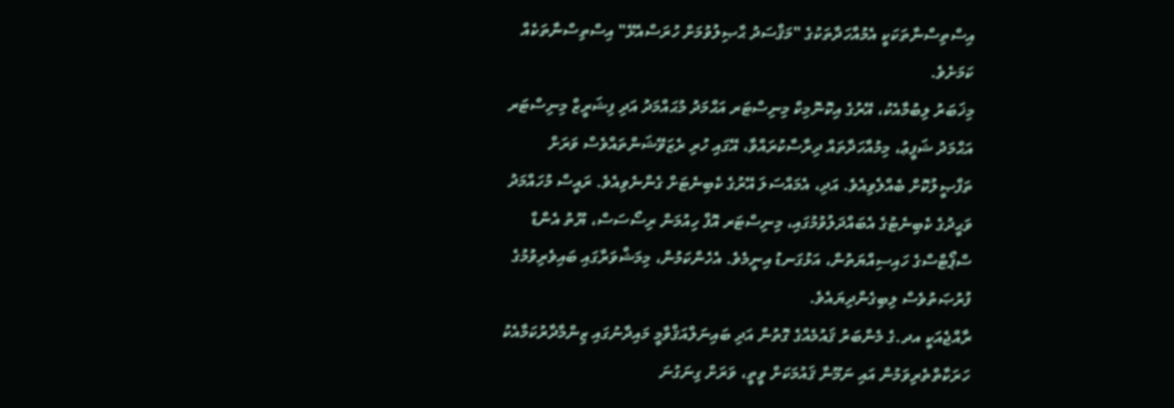އިސްތިސްނާތަކަކީ އެމުއާހަދާތަކުގެ "މަޤްސަދު ޙާޞިލުވުމަށް ހުރަސްއެޅޭ" އިސްތިސްނާތަކެއް ކަމަށެވެ.
މިޚަބަރު ލިބުމާއެކު، އޭރުގެ އިކޮނޮމިކް މިނިސްޓަރ އަޙްމަދު މުޙައްމަދު އަދި ފިޝަރީޒް މިނިސްޓަރ އަޙްމަދު ޝަފީޢު، މިމުއާހަދާތައް ދިރާސާކުރައްވާ، އޭގައި ހުރި ރެޒަވޭޝަންތައްވެސް ވަރަށް ތަފްޞީލުކޮށް ބެއްލެވިއެވެ. އަދި، އެމައްސަލަ އޭރުގެ ކެބިނެޓަށް ގެންނެވިއެވެ. ރައީސް މުހައްމަދު ވަޙީދުގެ ކެބިނެޓުގެ އެބައްދަލުވުމުގައި، މިނިސްޓަރ އޮފް ހިއުމަން ރިސޯސަސް، ޔޫތު އެންޑް ސްޕޯޓްސްގެ ހައިސިއްޔަތުން، އަޅުގަނޑު އިނީމެވެ. އެހެންކަމުން، މިމަޝްވަރާގައި ބައިވެރިވުމުގެ ފުރުޞަތުވެސް ލިބިގެންދިޔައެވެ.
ރާއްޖެއަކީ އދ.ގެ މެންބަރު ޤައުމެއްގެ ގޮތުން އަދި ބައިނަލްއަޤްވާމީ މައިދާނުގައި ޒިންމާދާރުކަމާއެކު ހަރަކާތްތެރިވަމުން އައި ނަމޫނާ ޤައުމަކަށް ވީތީ، ވަރަށް ގިނަގުނަ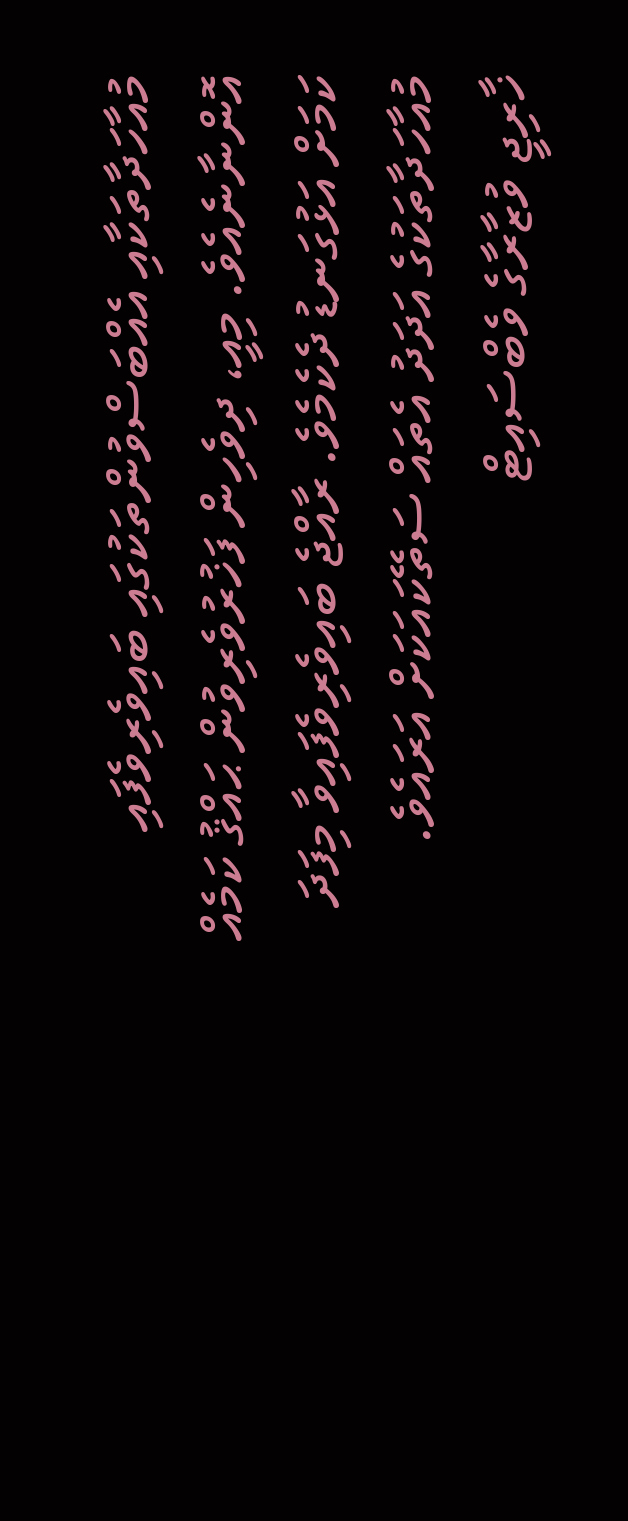މުއާހަދާތަކާއި އެއްބަސްވުންތަކުގައި ބައިވެރިވެފައި އޮންނާނެއެވެ. މިއީ، ދިވެހިން ފަޚުރުވެރިވުން ޙައްޤު ކަމެއް ކަމަށް އަޅުގަނޑު ދެކެމެވެ. ރާއްޖެ ބައިވެރިވެފައިވާ މިފަދަ މުއާހަދާތަކުގެ އަދަދު އެތައް ސަތޭކައަކަށް އަރައެވެ. ޚާރިޖީ ވުޒާރާގެ ވެބްސައިޓް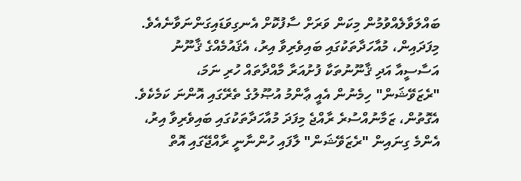ބައްލަވާލެއްވުމުން މިކަން ވަރަށް ސާފުކޮށް އެނގިވަޑައިގަންނަވާނެއެވެ.
މިފަދައިން، މުއާހަދާތަކުގައި ބައިވެރިވާ އިރު، އެޤައުމެއްގެ ޤާނޫނު އަސާސީއާ އަދި ޤާނޫނުތަކާ ފުށުއަރާ މާއްދާތައް ހުރި ނަމަ، "ރެޒަވޭޝަން" ހިމެނުން އެއީ ޢާންމު އުޞޫލުގެ ތެރޭގައި އޮންނަ ކަމެކެވެ. އެގޮތުން، ޒަމާނުއްސުރެ ރާއްޖެ މިފަދަ މުއާހަދާތަކުގައި ބައިވެރިވާ އިރު، އެންމެ ގިނައިން "ރެޒަވޭޝަން" ލާފައި ހުންނާނީ ރާއްޖޭގައި އޮތް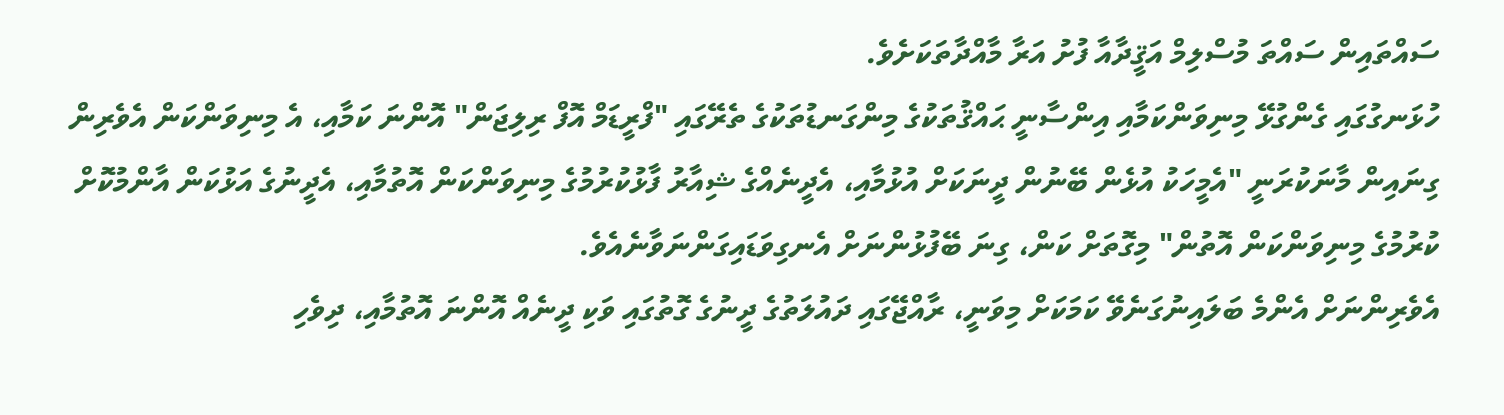ސައްތައިން ސައްތަ މުސްލިމް އަޤީދާއާ ފުށު އަރާ މާއްދާތަކަށެވެ.
ހުޅަނގުގައި ގެންގުޅޭ މިނިވަންކަމާއި އިންސާނީ ޙައްޤުތަކުގެ މިންގަނޑުތަކުގެ ތެރޭގައި "ފްރީޑަމް އޮފް ރިލިޖަން" އޮންނަ ކަމާއި، އެ މިނިވަންކަން އެވެރިން ގިނައިން މާނަކުރަނީ "އެމީހަކު އުޅެން ބޭނުން ދީނަކަށް އުޅުމާއި، އެދީނެއްގެ ޝިއާރު ފާޅުކުރުމުގެ މިނިވަންކަން އޮތުމާއި، އެދީނުގެ އަޅުކަން އާންމުކޮށް ކުރުމުގެ މިނިވަންކަން އޮތުން" މިގޮތަށް ކަން، ގިނަ ބޭފުޅުންނަށް އެނގިވަޑައިގަންނަވާނެއެވެ.
އެވެރިންނަށް އެންމެ ބަލައިނުގަނެވޭ ކަމަކަށް މިވަނީ، ރާއްޖޭގައި ދައުލަތުގެ ދީނުގެ ގޮތުގައި ވަކި ދީނެއް އޮންނަ އޮތުމާއި، ދިވެހި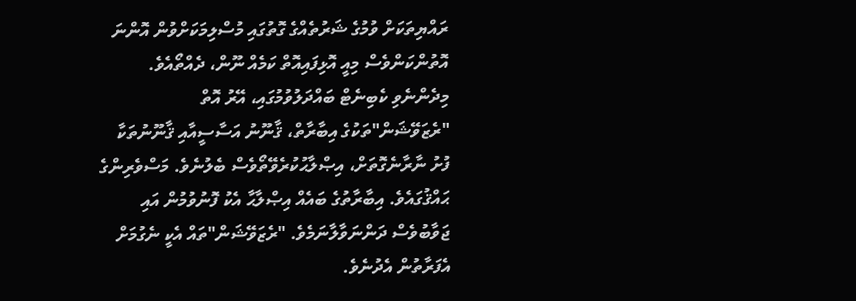ރައްޔިތަކަށް ވުމުގެ ޝަރުތެއްގެ ގޮތުގައި މުސްލިމަކަށްވުން އޮންނަ އޮތުންކަންވެސް މިއީ އޮޅިފައިއޮތް ކަމެއް ނޫން، ދެއްތޯއެވެ.
މިދެންނެވި ކެބިނެޓް ބައްދަލުވުމުގައި، އޭރު އޮތް "ރެޒަވޭޝަން"ތަކުގެ އިބާރާތް، ޤާނޫނު އަސާސީއާއި ޤާނޫނުތަކާ ފުށު ނާރާނެގޮތަށް، އިޞްލާޙުކުރެވޭތޯވެސް ބެލުނެވެ. މަސްވެރިންގެ ޙައްޤުގައެވެ. އިބާރާތުގެ ބައެއް އިޞްލާޙާ އެކު ފޮނުވުމުން އައި ޖަވާބުވެސް ދަންނަވާލާނަމެވެ. "ރެޒަވޭޝަން"ތައް އެކީ ނެގުމަށް އެފަރާތުން އެދުނެވެ.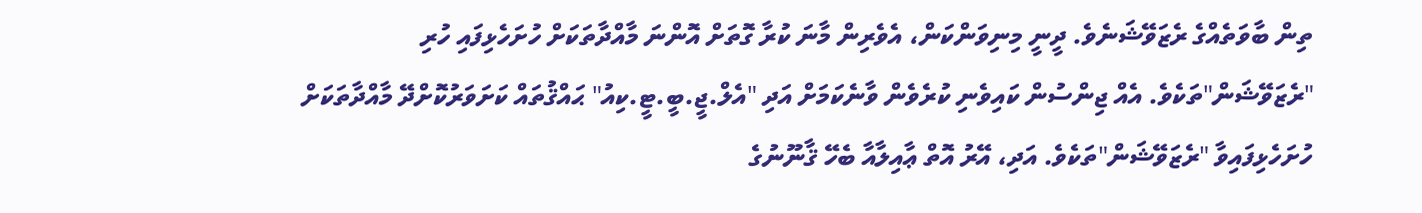ތިން ބާވަތެއްގެ ރެޒަވޭޝަނެވެ. ދީނީ މިނިވަންކަން، އެވެރިން މާނަ ކުރާ ގޮތަށް އޮންނަ މާއްދާތަކަށް ހުށަހެޅިފައި ހުރި "ރެޒަވޭޝަން"ތަކެވެ. އެއް ޖިންސުން ކައިވެނި ކުރެވެން ވާނެކަމަށް އަދި "އެލް.ޖީ.ބީ.ޓީ.ކިއު" ޙައްޤުތައް ކަށަވަރުކޮށްދޭ މާއްދާތަކަށް ހުށަހެޅިފައިވާ "ރެޒަވޭޝަން"ތަކެވެ. އަދި، އޭރު އޮތް ޢާއިލާއާ ބެހޭ ޤާނޫނުގެ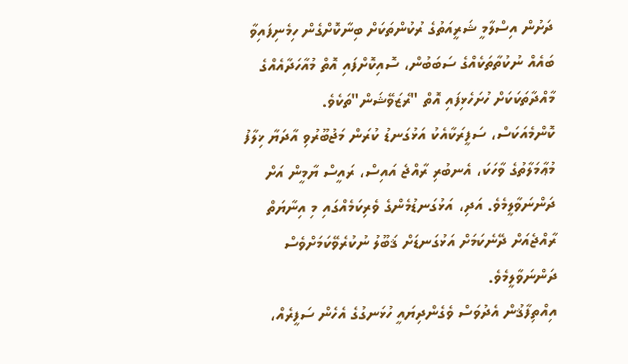ދަށުން އިސްލާމީ ޝަރީއަތުގެ ރުކުންތަކަށް ބިނާކޮށްގެން ހިމެނިފައިވާ ބައެއް ނުކުތާތަކެއްގެ ސަބަބުން، ސޮއިކޮށްފައި އޮތް މުއާހަދާއެއްގެ މާއްދާތަކަކަށް ހުށަހެޅިފައި އޮތް "ރެޒަވޭޝަން"ތަކެވެ.
ކޮންމެއަކަސް، ސަފީރަކާއެކު އަޅުގަނޑު ކުރަން މަޖުބޫރުވި އާދަޔާ ޚިލާފު މުޢާމަލާތުގެ ވާހަކަ، އެނބުރި ރާއްޖެ އައިސް، ރައީސް ޔާމީން އަށް ދަންނަވާލީމެވެ. އަދި، އަޅުގަނޑުމެންގެ ވެރިކަމެއްގައި މި އިނާޔަތް ރާއްޖެއަށް ދޭނެކަމަށް އަޅުގަނޑަށް ޤަބޫލު ނުކުރެވޭކަމަށްވެސް ދަންނަވާލީމެވެ.
އިއްތިފާޤުން އެދުވަސް ވެގެންދިޔައީ ހުޅަނގުގެ އެހެން ސަފީރެއް،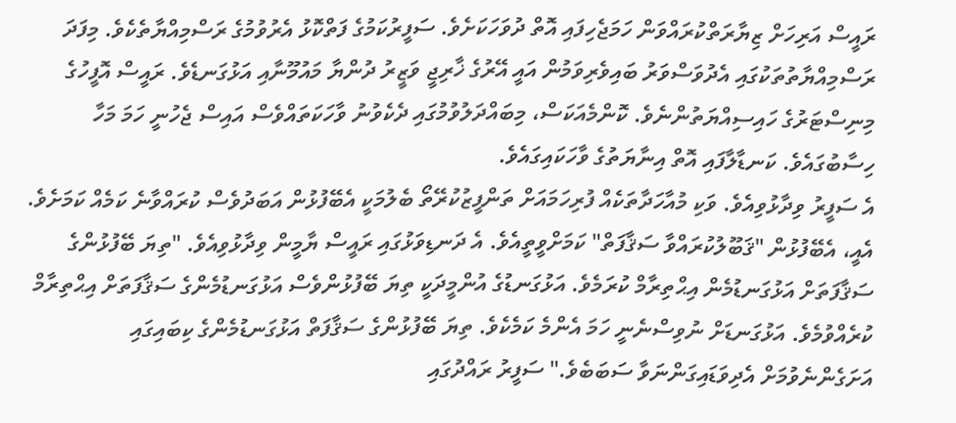ރައީސް އަރިހަށް ޒިޔާރަތްކުރައްވަން ހަމަޖެހިފައި އޮތް ދުވަހަކަށެވެ. ސަފީރުކަމުގެ ފަތްކޮޅު އެރުވުމުގެ ރަސްމިއްޔާތެކެވެ. މިފަދަ ރަސްމިއްޔާތުތަކުގައި އެދުވަސްވަރު ބައިވެރިވަމުން އައީ އޭރުގެ ޚާރިޖީ ވަޒީރު ދުންޔާ މައުމޫނާއި އަޅުގަނޑެވެ. ރައީސް އޮފީހުގެ މިނިސްޓަރުގެ ހައިސިއްޔަތުންނެވެ. ކޮންމެއަކަސް، މިބައްދަލުވުމުގައި ދެކެވުނު ވާހަކަތައްވެސް އައިސް ޖެހުނީ ހަމަ މަހާ ހިސާބުގައެވެ. ކަނޑާލާފައި އޮތް އިނާޔަތުގެ ވާހަކައިގައެވެ.
އެ ސަފީރު ވިދާޅުވިއެވެ. ވަކި މުއާހަދާތަކެއް ފުރިހަމައަށް ތަންފީޒުކުރޭތޯ ބެލުމަކީ އެބޭފުޅުން އަބަދުވެސް ކުރައްވާނެ ކަމެއް ކަމަށެވެ. އެއީ، އެބޭފުޅުން "ޤަބޫލުކުރައްވާ ސަޤާފަތް" ކަމަށްވީތީއެވެ. އެ ދަނޑިވަޅުގައި ރައީސް ޔާމީން ވިދާޅުވިއެވެ. "ތިޔަ ބޭފުޅުންގެ ސަޤާފަތަށް އަޅުގަނޑުމެން އިޙްތިރާމް ކުރަމެވެ. އަޅުގަނޑުގެ އުންމީދަކީ ތިޔަ ބޭފުޅުންވެސް އަޅުގަނޑުމެންގެ ސަޤާފަތަށް އިޙްތިރާމް ކުރެއްވުމެވެ. އަޅުގަނޑަށް ނުވިސްނެނީ ހަމަ އެންމެ ކަމެކެވެ. ތިޔަ ބޭފުޅުންގެ ސަޤާފަތް އަޅުގަނޑުމެންގެ ކިބައިގައި އަށަގެންނެވުމަށް އެދިވަޑައިގަންނަވާ ސަބަބެވެ." ސަފީރު ރައްދުގައި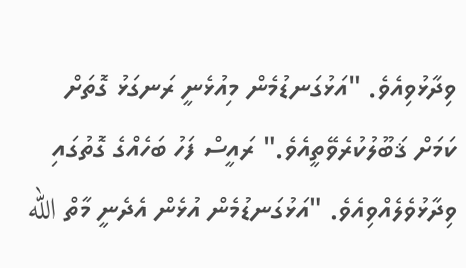ވިދާޅުވިއެވެ. "އަޅުގަނޑުމެން މިއުޅެނީ ރަނގަޅު ގޮތަށް ކަމަށް ޤަބޫލުކުރެވޭތީއެވެ." ރައީސް ފަހު ބަހެއްގެ ގޮތުގައި ވިދާޅުވެލެއްވިއެވެ. "އަޅުގަނޑުމެން އުޅެން އެދެނީ މާތް الله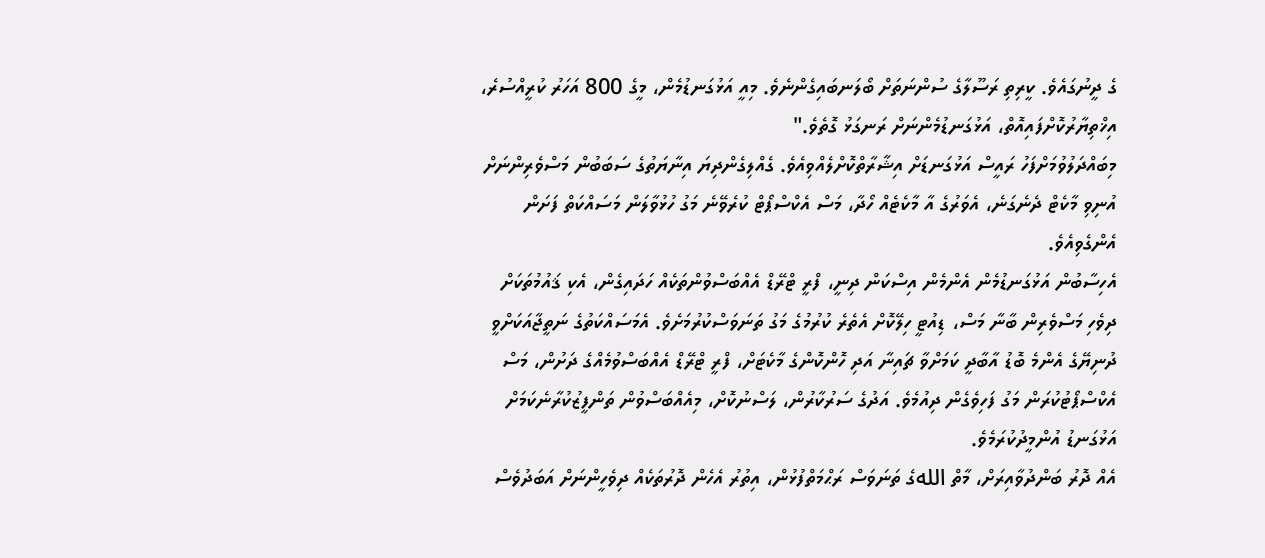ގެ ދީނުގައެވެ. ކީރިތި ރަސޫލާގެ ސުންނަތަށް ބޯލަނބައިގެންނެވެ. މިއީ އަޅުގަނޑުމެން، މީގެ 800 އަހަރު ކުރީއްސުރެ، އިޚްތިޔާރުކޮށްފައިއޮތް، އަޅުގަނޑުމެންނަށް ރަނގަޅު ގޮތެވެ."
މިބައްދަލުވުމަށްފަހު ރައީސް އަޅުގަނޑަށް އިޝާރާތްކޮށްލެއްވިއެވެ. ގެއްލިގެންދިޔަ އިނާޔަތުގެ ސަބަބުން މަސްވެރިންނަށް އުނިވި މާކެޓް ދެނެގަނެ، އެވަރުގެ އާ މާކެޓެއް ހޯދާ، މަސް އެކްސްޕޯޓް ކުރެވޭނެ މަގު ހުޅުވާލަން މަސައްކަތް ފަށަން އެންގެވިއެވެ.
އެހިސާބުން އަޅުގަނޑުމެން އެންމެން އިސްކަން ދިނީ، ފްރީ ޓްރޭޑް އެއްބަސްވުންތަކެއް ހަދައިގެން، އެކި ޤައުމުތަކަށް ދިވެހި މަސްވެރިން ބާނާ މަސް، ޑިއުޓީ ހިލޭކޮށް އެތެރެ ކުރުމުގެ މަގު ތަނަވަސްކުރުމަށެވެ. އެމަސައްކަތުގެ ނަތީޖާއަކަށްވީ ދުނިޔޭގެ އެންމެ ބޮޑު އާބާދީ ކަމަށްވާ ޗައިނާ އަދި ހޮންކޮންގެ މާކެޓަށް، ފްރީ ޓްރޭޑް އެއްބަސްވުމެއްގެ ދަށުން، މަސް އެކްސްޕޯޓުކުރަން މަގު ފަހިވެގެން ދިއުމެވެ. އަދުގެ ސަރުކާރުން، ލަސްނުކޮށް، މިއެއްބަސްވުން ތަންފީޒުކުރާނެކަމަށް އަޅުގަނޑު އުންމީދުކުރަމެވެ.
އެއް ދޮރު ބަންދުވާއިރަށް، މާތް اللهގެ ތަނަވަސް ރަޙްމަތްފުޅުން، އިތުރު އެހެން ދޮރުތަކެއް ދިވެހީންނަށް އަބަދުވެސް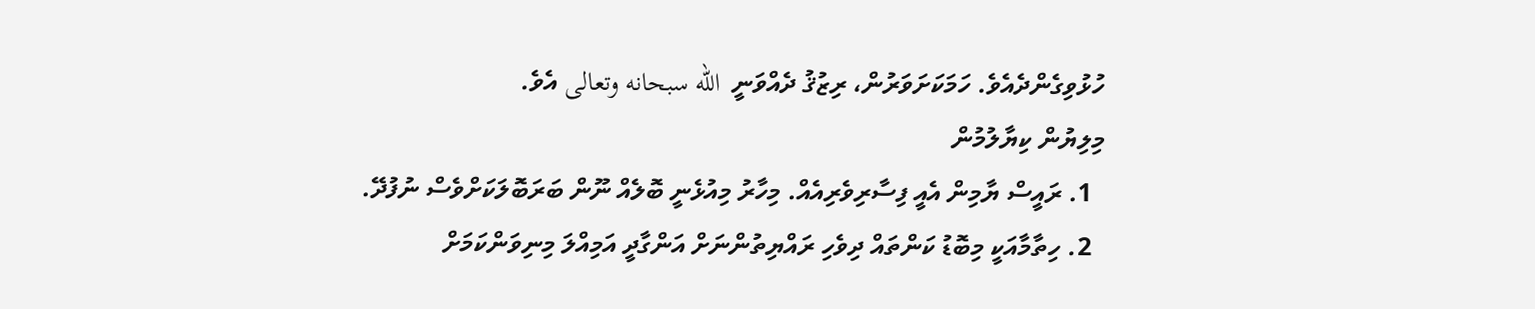ހުޅުވިގެންދެއެވެ. ހަމަކަށަވަރުން، ރިޒުޤު ދެއްވަނީ  الله سبحانه وتعالى އެވެ.
މިލިޔުން ކިޔާލުމުން
  1. ރައީސް ޔާމިން އެއީ ފިސާރިވެރިއެއް. މިހާރު މިއުޅެނީ ބޮލެއް ނޫން ބަރަބޮލަކަށްވެސް ނުފުދޭ.
  2. ހިތާމާއަކީ މިބޮޑު ކަންތައް ދިވެހި ރައްޔިތުންނަށް އަންގާދީ އަމިއްލަ މިނިވަންކަމަށް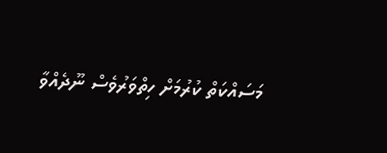މަސައްކަތް ކުރުމަށް ހިތްވަރުވެސް ނޫދެއްވާ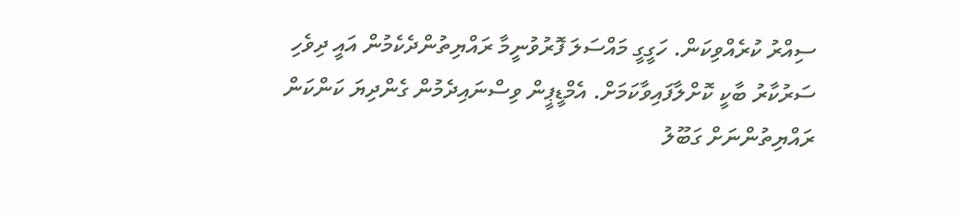ސިއްރު ކުރެއްވިކަން. ހަގީގީ މައްސަލަ ފޮރުވުނީމާ ރައްޔިތުންދެކެމުން އައީ ދިވެހި ސަރުކާރު ބާކީ ކޮށްލާފައިވާކަމަށް. އެމްޑީޕީން ވިސްނައިދެމުން ގެންދިޔަ ކަންކަން ރައްޔިތުންނަށް ގަބޫލު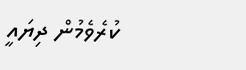ކުރެވެމުން ދިޔައީ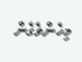މިހެންވެގެން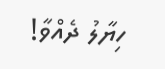ހިޔާލު ދެއްވާ!